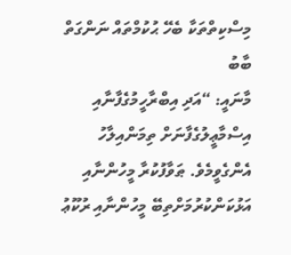މިސްކިތްތަކާ ބެހޭ ޙުކުމްތައް ނަންގަތް ބާބު
މާނައީ: “އަދި އިބްރާހީމުގެފާނާއި އިސްމާޢީލުގެފާނަށް ތިމަންއިލާހު އެންގެވީމެވެ. ޠަވާފުކުރާ މީހުންނާއި އަޅުކަންކުރުމަށްތިބޭ މީހުންނާއި ރުކޫޢު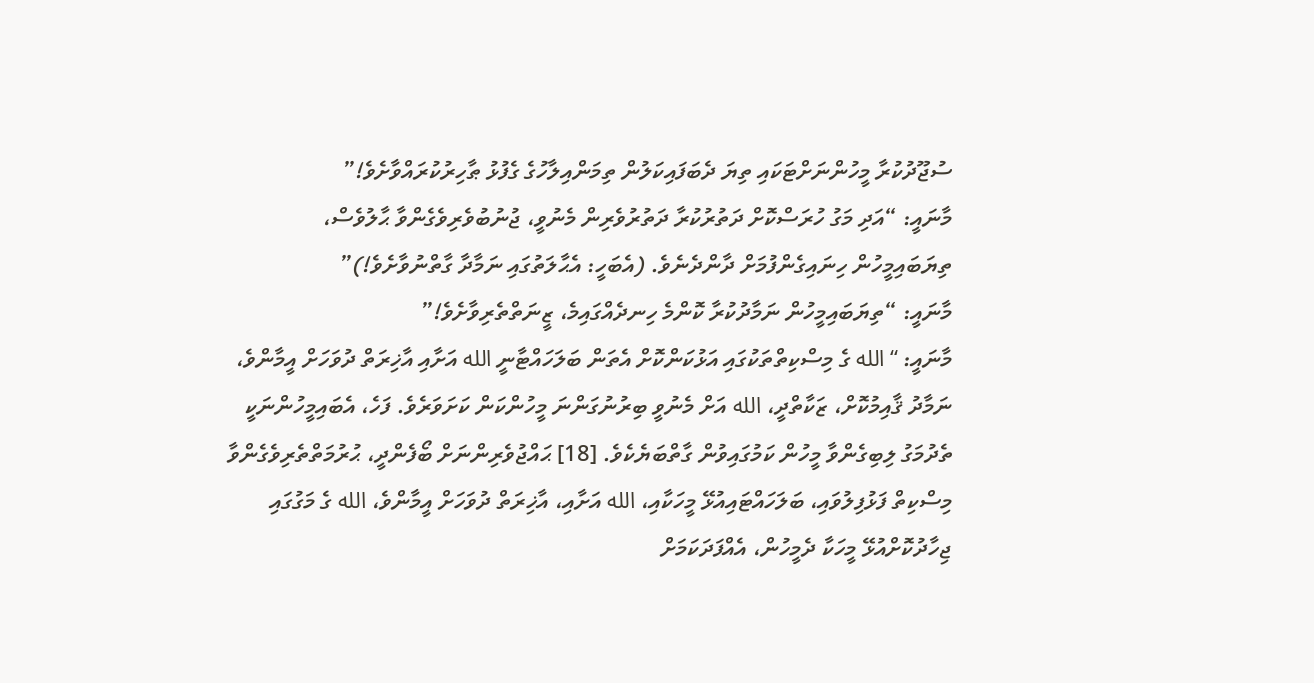ސުޖޫދުކުރާ މީހުންނަށްޓަކައި ތިޔަ ދެބަފައިކަލުން ތިމަންއިލާހުގެ ގެފުޅު ޠާހިރުކުރައްވާށެވެ!”
މާނައީ: “އަދި މަގު ހުރަސްކޮށް ދަތުރުކުރާ ދަތުރުވެރިން މެނުވީ، ޖުނުބުވެރިވެގެންވާ ޙާލުވެސް، ތިޔަބައިމީހުން ހިނައިގެންފުމަށް ދާންދެނެވެ. (އެބަހީ: އެޙާލަތުގައި ނަމާދާ ގާތްނުވާށެވެ!)”
މާނައީ: “ތިޔަބައިމީހުން ނަމާދުކުރާ ކޮންމެ ހިނދެއްގައިމެ، ޒީނަތްތެރިވާށެވެ!”
މާނައީ: “الله ގެ މިސްކިތްތަކުގައި އަޅުކަންކޮށް އެތަން ބަލަހައްޓާނީ الله އަށާއި އާޚިރަތް ދުވަހަށް އީމާންވެ، ނަމާދު ޤާއިމުކޮށް، ޒަކާތްދީ، الله އަށް މެނުވީ ބިރުނުގަންނަ މީހުންކަން ކަށަވަރެވެ. ފަހެ، އެބައިމީހުންނަކީ ތެދުމަގު ލިބިގެންވާ މީހުން ކަމުގައިވުން ގާތްބަޔެކެވެ. [18] ޙައްޖުވެރިންނަށް ބޯފެންދީ، ޙުރުމަތްތެރިވެގެންވާ މިސްކިތް ފަޅުފިލުވައި، ބަލަހައްޓައިއުޅޭ މީހަކާއި، الله އަށާއި، އާޚިރަތް ދުވަހަށް އީމާންވެ، الله ގެ މަގުގައި ޖިހާދުކޮށްއުޅޭ މީހަކާ ދެމީހުން، އެއްފަދަކަމަށް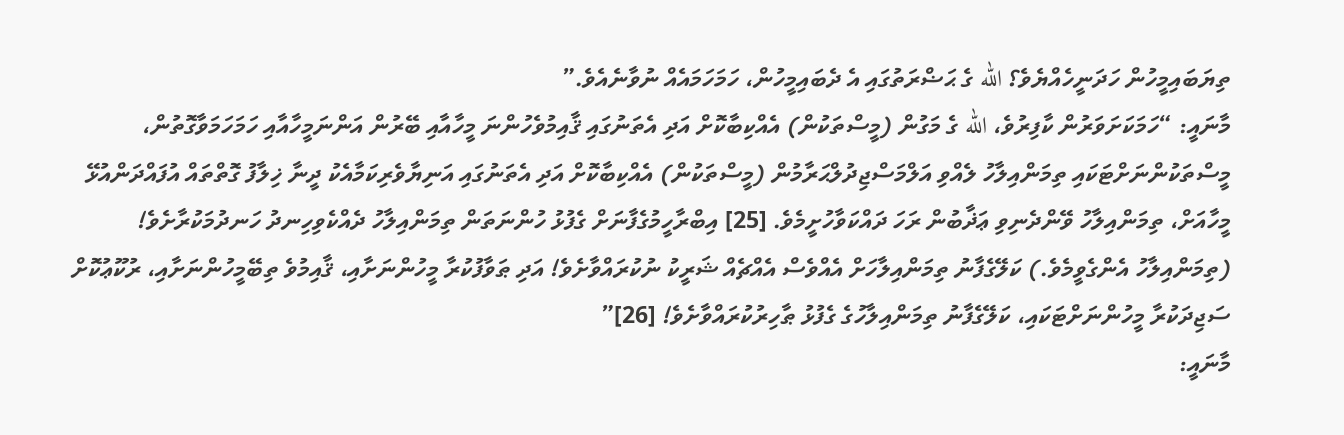ތިޔަބައިމީހުން ހަދަނީހެއްޔެވެ؟ الله ގެ ޙަޟްރަތުގައި އެ ދެބައިމީހުން، ހަމަހަމައެއް ނުވާނެއެވެ.”
މާނައީ: “ހަމަކަށަވަރުން ކާފިރުވެ، الله ގެ މަގުން (މީސްތަކުން) އެއްކިބާކޮށް އަދި އެތަނުގައި ޤާއިމުވެހުންނަ މީހާއާއި ބޭރުން އަންނަމީހާއާއި ހަމަހަމަވާގޮތުން، މީސްތަކުންނަށްޓަކައި ތިމަންއިލާހު ލެއްވި އަލްމަސްޖިދުލްޙަރާމުން (މީސްތަކުން) އެއްކިބާކޮށް އަދި އެތަނުގައި އަނިޔާވެރިކަމާއެކު ދީނާ ޚިލާފު ގޮތްތައް އުފައްދަންއުޅޭ މީހާއަށް، ތިމަންއިލާހު ވޭންދެނިވި ޢަޛާބުން ރަހަ ދައްކަވާހުށީމެވެ. [25] އިބްރާހީމުގެފާނަށް ގެފުޅު ހުންނަތަން ތިމަންއިލާހު ދެއްކެވިހިނދު ހަނދުމަކުރާށެވެ! (ތިމަންއިލާހު އެންގެވީމެވެ.) ކަލޭގެފާނު ތިމަންއިލާހަށް އެއްވެސް އެއްޗެއް ޝަރީކު ނުކުރައްވާށެވެ! އަދި ޠަވާފުކުރާ މީހުންނަށާއި، ޤާއިމުވެ ތިބޭމީހުންނަށާއި، ރުކޫޢުކޮށް ސަޖިދަކުރާ މީހުންނަށްޓަކައި، ކަލޭގެފާނު ތިމަންއިލާހުގެ ގެފުޅު ޠާހިރުކުރައްވާށެވެ! [26]”
މާނައީ: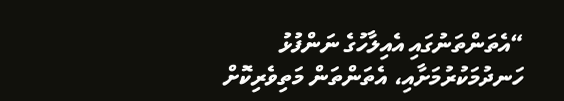“އެތަންތަނުގައި އެއިލާހުގެ ނަންފުޅު ހަނދުމަކުރުމަށާއި، އެތަންތަން މަތިވެރިކޮށް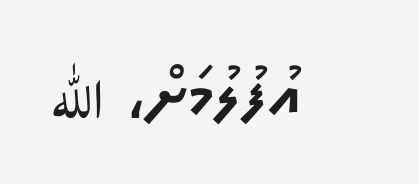އުފުލުމަށް، الله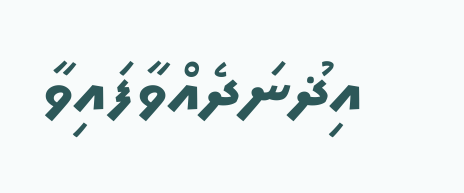އިޛުނަދެއްވާފައިވާ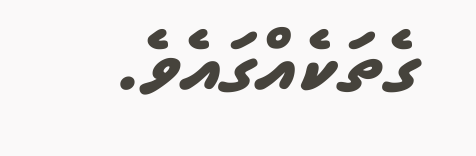ގެތަކެއްގައެވެ.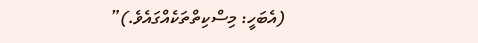(އެބަހީ: މިސްކިތްތަކެއްގައެވެ.)”